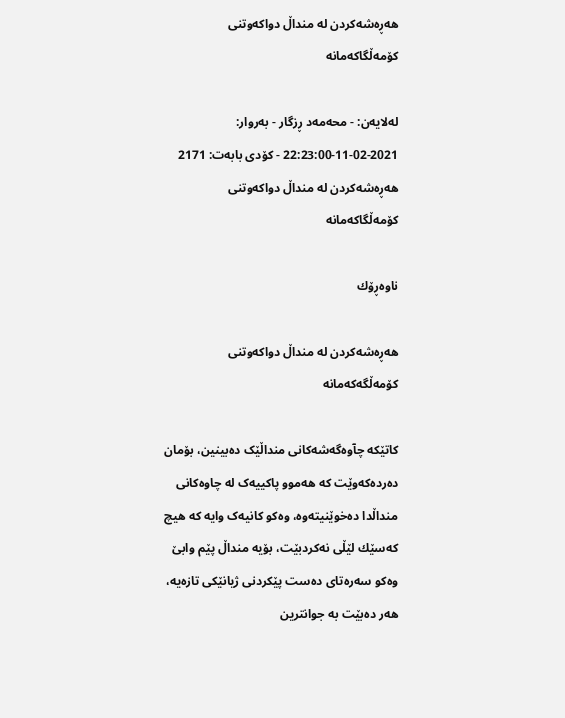هەڕەشەکردن لە منداڵ دواکەوتنی کۆمەڵگاکەمانە

له‌لایه‌ن: - محەمەد ڕزگار - به‌روار: 2021-02-11-22:23:00 - کۆدی بابەت: 2171
هەڕەشەکردن لە منداڵ دواکەوتنی کۆمەڵگاکەمانە

ناوه‌ڕۆك

هەڕەشەکردن لە منداڵ دواکەوتنی کۆمەڵگەکەمانە

کاتێکە چآوەگەشەکانی منداڵێک دەبینین، بۆمان دەردەکەوێت کە هەموو پاکییەک لە چاوەکانی منداڵدا دەخوێنیتەوە، وەکو کانیەک وایە کە هیچ کەسێك لێڵی نەکردبێت، بۆیە منداڵ پێم وابێ وەکو سەرەتای دەست پێکردنی ژیانێکی تازەیە، هەر دەبێت بە جوانترین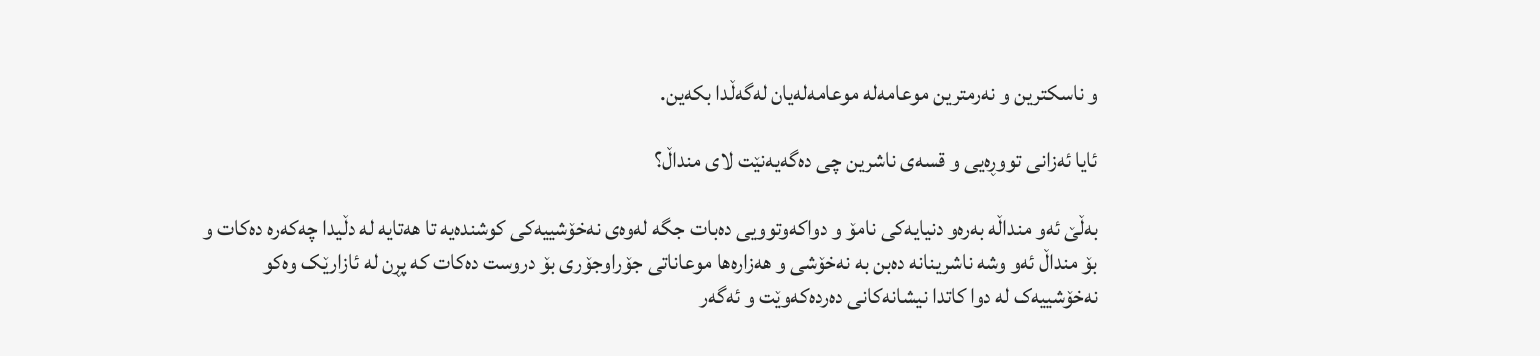و ناسکترین و نەرمترین موعامەلە موعامەلەیان لەگەڵدا بکەین.

ئایا ئەزانی تووڕەیی و قسەی ناشرین چی دەگەیەنێت لای منداڵ؟

بەڵێ ئەو منداڵە بەرەو دنیایەکی نامۆ و دواکەوتوویی دەبات جگە لەوەی نەخۆشییەکی کوشندەیە تا هەتایە لە دڵیدا چەکەرە دەکات و بۆ منداڵ ئەو وشە ناشرینانە دەبن بە نەخۆشی و هەزارەها موعاناتی جۆراوجۆری بۆ دروست دەکات کە پڕن لە ئازارێک وەکو نەخۆشییەک لە دوا کاتدا نیشانەکانی دەردەکەوێت و ئەگەر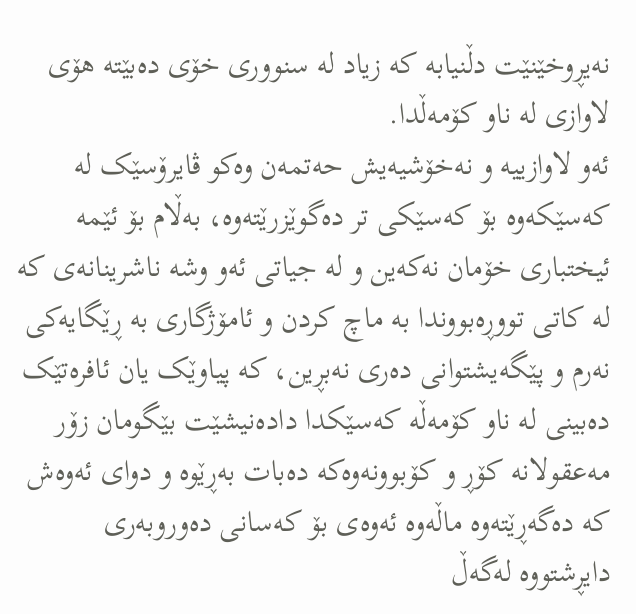نەیڕوخێنێت دڵنیابە کە زیاد لە سنووری خۆی دەبێتە هۆی لاوازی لە ناو کۆمەڵدا.
ئەو لاوازییە و نەخۆشیەیش حەتمەن وەکو ڤایرۆسێک لە کەسێکەوە بۆ کەسێکی تر دەگوێزرێتەوە، بەڵام بۆ ئێمە ئیختباری خۆمان نەکەین و لە جیاتی ئەو وشە ناشرینانەی کە لە کاتی تووڕەبووندا بە ماچ کردن و ئامۆژگاری بە ڕێگایەکی نەرم و پێگەیشتوانی دەری نەبڕین، کە پیاوێک یان ئافرەتێک دەبینی لە ناو کۆمەڵە کەسێکدا دادەنیشێت بێگومان زۆر مەعقولانە کۆڕ و کۆبوونەوەکە دەبات بەڕێوە و دوای ئەوەش کە دەگەڕێتەوە ماڵەوە ئەوەی بۆ کەسانی دەوروبەری دایڕشتووە لەگەڵ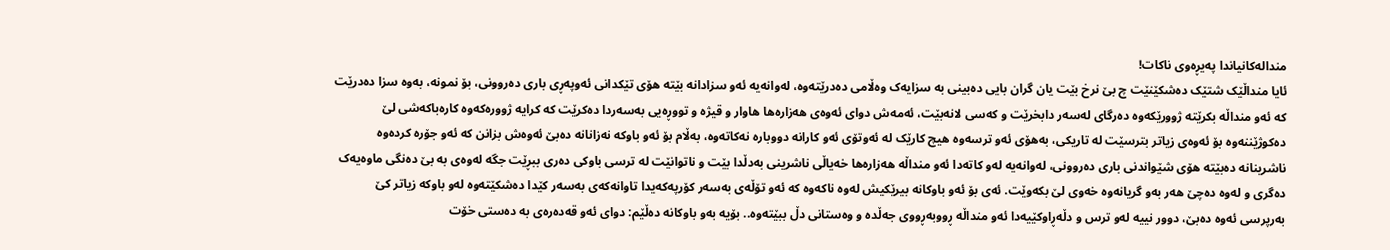مندالەکانیاندا پەیڕەوی ناکات!
ئایا منداڵێک شتێک دەشکێنێت چ بێ نرخ بێت یان گران بایی دەبینی بە سزایەک وەڵامی دەدرێتەوە، لەوانەیە ئەو سزادانە بێتە هۆی تێکدانی ئەوپەڕی باری دەروونی، بۆ نمونە، بەوە سزا دەدرێت کە ئەو منداڵە بکرێتە ژوورێکەوە دەرگای لەسەر دابخرێت و کەسی لانەبێت، ئەمەش دوای ئەوەی هەزارەها هاوار و قیژە و تووڕەیی بەسەردا دەکرێت کە کرایە ژوورەکەوە کارەباکەشی لێ دەکوژێننەوە بۆ ئەوەی زیاتر بترسێت لە تاریکی، بەهۆی ئەو ترسەوە هیچ کارێک لە ئەوتۆی ئەو کارانە دووبارە نەکاتەوە، بەڵام بۆ ئەو باوکە نەزانانە دەبێ ئەوەش بزانن کە ئەو جۆرە کردەوە ناشرینانە دەبێتە هۆی شێواندنی باری دەروونی، لەوانەیە لەو کاتەدا ئەو منداڵە هەزارەها خەیاڵی ناشرینی بەدڵدا بێت و ناتوانێت لە ترسی باوکی دەری ببڕێت جگە لەوەی بە بێ دەنگی ماوەیەک دەگری و لەوە دەچێ هەر بەو گریانەوە خەوی لێ بکەوێت. ئەی بۆ ئەو باوکانە بیرێکیش لەوە ناکەوە کە ئەو تۆڵەی بەسەر کۆرپەکەیدا تاوانەکەی بەسەر کێدا دەشکێتەوە لەو باوکە زیاتر کێ بەرپرسی ئەوە دەبێ، دوور نییە لەو ترس و دڵەڕاوکێیەدا ئەو منداڵە ڕووبەڕووی جەڵدە و وەستانی دڵ ببێتەوە.. بۆیە بەو باوکانە دەڵێم: دوای ئەو قەدەرەی بە دەستی خۆت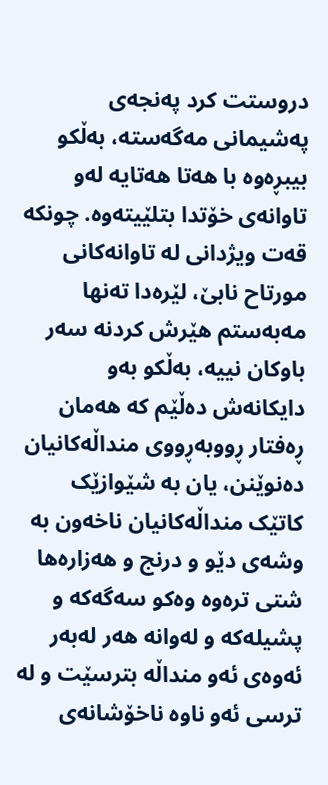دروستت کرد پەنجەی پەشیمانی مەگەستە، بەڵکو بیبڕەوە با هەتا هەتایە لەو تاوانەی خۆتدا بتلێیتەوە. چونکە قەت ویژدانی لە تاوانەکانی مورتاح نابێ، لێرەدا تەنها مەبەستم هێرش کردنە سەر باوکان نییە، بەڵکو بەو دایکانەش دەڵێم کە هەمان ڕەفتار ڕووبەڕووی منداڵەکانیان دەنوێنن، یان بە شێوازێک کاتێک منداڵەکانیان ناخەون بە وشەی دێو و درنج و هەزارەها شتی ترەوە وەکو سەگەکە و پشیلەکە و لەوانە هەر لەبەر ئەوەی ئەو منداڵە بترسێت و لە ترسی ئەو ناوە ناخۆشانەی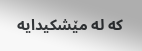کە لە مێشکیدایە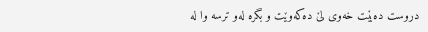دروست دەبێت خەوی لێ دەکەوێت و بگرە لەو ترسە وا لە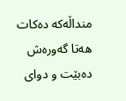منداڵەکە دەکات هەتا گەورەش دەبێت و دوای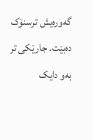گەورەیش ترسنۆک دەبێت. جارێكی تر بەو دایک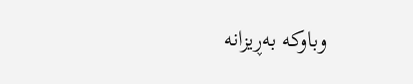وباوکە بەڕیزانە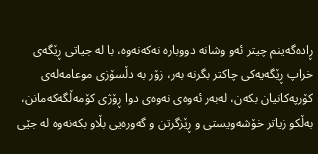ڕادەگەینم چیتر ئەو وشانە دووبارە نەکەنەوە، با لە جیاتی ڕێگەی خراپ ڕێگەیەکی چاکتر بگرنە بەر، زۆر بە دڵسۆزی موعامەلەی کۆرپەکانیان بکەن، لەبەر ئەوەی نەوەی دوا ڕۆژی کۆمەڵگەکەمانن، بەڵکو زیاتر خۆشەویستی و ڕێزگرتن و گەورەیی بڵاو بکەنەوە لە جێی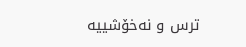ترس و نەخۆشییە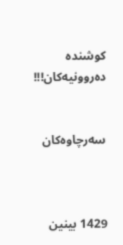کوشندە دەروونیەکان!!!


سەرچاوەکان



1429 بینین